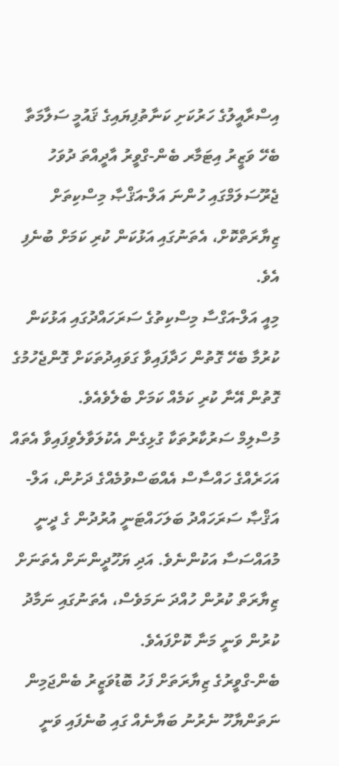އިސްރާއީލުގެ ހަރުކަށި ކަނާތުފިޔައިގެ ޤައުމީ ސަލާމަތާ ބެހޭ ވަޒީރު އިޓަމާރ ބެން-ގްވީރު އާދީއްތަ ދުވަހު ޖެރޫސަލަމްގައި ހުންނަ އަލް-އަޤްޞާ މިސްކިތަށް ޒިޔާރަތްކޮށް، އެތަނުގައި އަޅުކަން ކުރި ކަމަށް ބުނެފި އެވެ.
މިއީ އަލް-އަގްސާ މިސްކިތުގެ ސަރަހައްދުގައި އަޅުކަން ކުރުމާ ބެހޭ ގޮތުން ހަދާފައިވާ ގަވައިދުތަކަށް ގޮންޖެހުމުގެ ގޮތުން އޭނާ ކުރި ކަމެއް ކަމަށް ބެލެވެއެވެ.
މުސްލިމް ސަރުކާރުތަކާ ގުޅިގެން އެކުލަވާލެވިފައިވާ އެތައް އަހަރެއްގެ ހައްސާސް އެއްބަސްވުމެއްގެ ދަށުން، އަލް-އަޤްޞާ ސަރަހައްދު ބަލަހައްޓަނީ އުރުދުން ގެ ދީނީ މުއައްސަސާ އަކުންނެވެ. އަދި ޔަހޫދީންނަށް އެތަނަށް ޒިޔާރަތް ކުރުން ހުއްދަ ނަމަވެސް، އެތަނުގައި ނަމާދު ކުރުން ވަނީ މަނާ ކޮށްފައެވެ.
ބެން-ގްވީރުގެ ޒިޔާރަތަށް ފަހު ބޮޑުވަޒީރު ބެންޖަމިން ނަތަންޔާހޫ ނެރުނު ބަޔާނެއް ގައި ބުނެފައި ވަނީ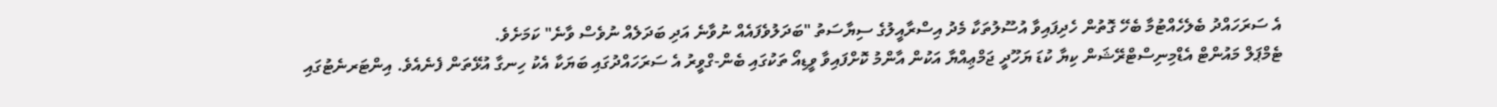އެ ސަރަހައްދު ބެލެހެއްޓުމާ ބެހޭ ގޮތުން ހެދިފައިވާ އުސޫލުތަކާ މެދު އިސްރާއީލުގެ ސިޔާސަތު "ބަދަލުވެފައެއް ނުވާނެ އަދި ބަދަލެއް ނުވެސް ވާނެ" ކަމަށެވެ.
ޓެމްޕަލް މައުންޓް އެޑްމިނިސްޓްރޭޝަން ކިޔާ ކުޑަ ޔަހޫދީ ޖަމްޢިއްޔާ އަކުން އާންމު ކޮށްފައިވާ ވީޑިއޯ ތަކުގައި ބެން-ގްވީރު އެ ސަރަހައްދުގައި ބަޔަކާ އެކު ހިނގާ އުޅޭތަން ފެނެއެވެ. އިންޓަރނެޓުގައި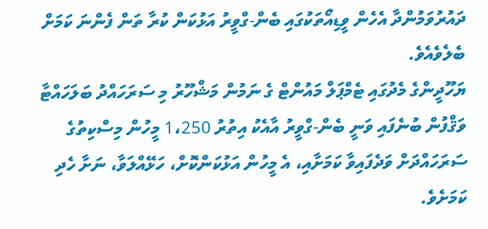ދައުރުވަމުންދާ އެހެން ވީޑިއޯތަކުގައި ބެން-ގްވީރު އަޅުކަން ކުރާ ތަން ފެންނަ ކަމަށް ބެލެވެއެވެ.
ޔަހޫދީންގެ މެދުގައި ޓެމްޕަލް މައުންޓް ގެ ނަމުން މަޝްހޫރު މި ސަރަހައްދު ބަލަހައްޓާ ވަޤްފުން ބުނެފައި ވަނީ ބެން-ގްވީރު އާއެކު އިތުރު 1،250 މީހުން މިސްކިތުގެ ސަރަހައްދަށް ވަދެފައިވާ ކަމަށާއި، އެ މީހުން އަޅުކަންކޮށް، ހަޅޭއްލަވާ، ނަށާ ހެދި ކަމަށެވެ.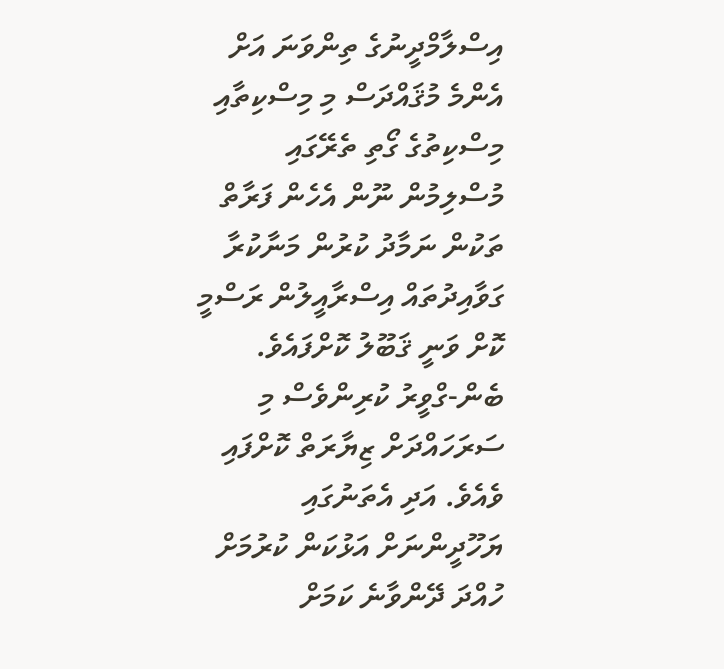އިސްލާމްދީނުގެ ތިންވަނަ އަށް އެންމެ މުޤައްދަސް މި މިސްކިތާއި މިސްކިތުގެ ގޯތި ތެރޭގައި މުސްލިމުން ނޫން އެހެން ފަރާތް ތަކުން ނަމާދު ކުރުން މަނާކުރާ ގަވާއިދުތައް އިސްރާއީލުން ރަސްމީ ކޮށް ވަނީ ޤަބޫލު ކޮށްފައެވެ.
ބެން-ގްވީރު ކުރިންވެސް މި ސަރަހައްދަށް ޒިޔާރަތް ކޮށްފައި ވެއެވެ. އަދި އެތަނުގައި ޔަހޫދީންނަށް އަޅުކަން ކުރުމަށް ހުއްދަ ދޭންވާނެ ކަމަށް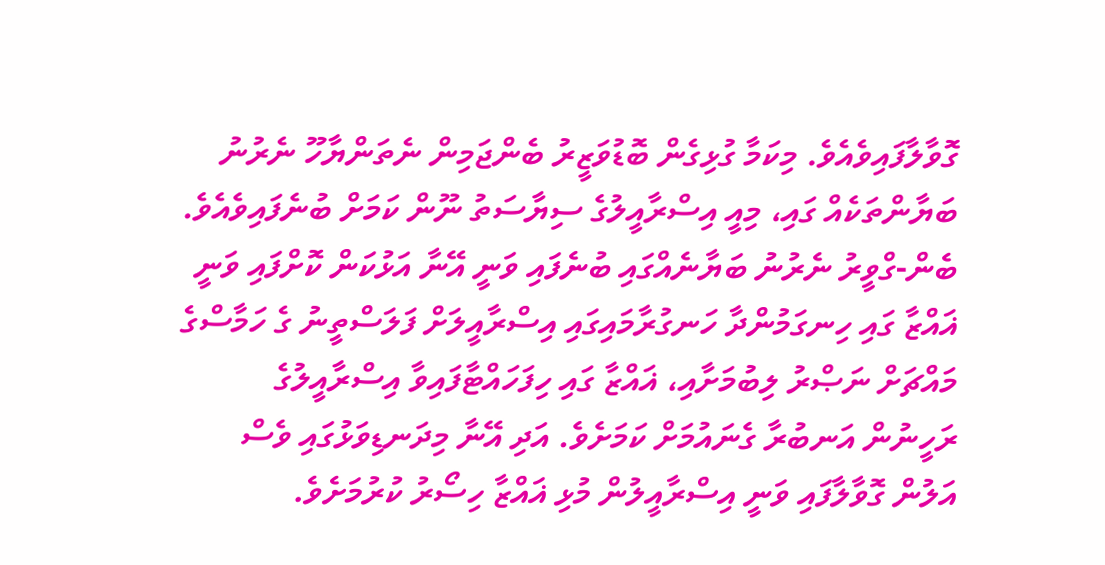ގޮވާލާފައިވެއެވެ. މިކަމާ ގުޅިގެން ބޮޑުވަޒީރު ބެންޖަމިން ނެތަންޔާހޫ ނެރުނު ބަޔާންތަކެއް ގައި، މިއީ އިސްރާއީލުގެ ސިޔާސަތު ނޫން ކަމަށް ބުނެފައިވެއެވެ.
ބެން-ގްވީރު ނެރުނު ބަޔާނެއްގައި ބުނެފައި ވަނީ އޭނާ އަޅުކަން ކޮށްފައި ވަނީ ޣައްޒާ ގައި ހިނގަމުންދާ ހަނގުރާމައިގައި އިސްރާއީލަށް ފަލަސްތީނު ގެ ހަމާސްގެ މައްޗަށް ނަޞްރު ލިބުމަށާއި، ޣައްޒާ ގައި ހިފަހައްޓާފައިވާ އިސްރާއީލުގެ ރަހީނުން އަނބުރާ ގެނައުމަށް ކަމަށެވެ. އަދި އޭނާ މިދަނޑިވަޅުގައި ވެސް އަލުން ގޮވާލާފައި ވަނީ އިސްރާއީލުން މުޅި ޣައްޒާ ހިސޯރު ކުރުމަށެވެ.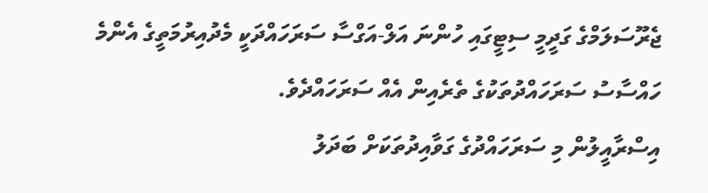ޖެރޫސަލަމްގެ ގަދީމީ ސިޓީގައި ހުންނަ އަލް-އަގްސާ ސަރަހައްދަކީ މެދުއިރުމަތީގެ އެންމެ ހައްސާސު ސަރަހައްދުތަކުގެ ތެރެއިން އެއް ސަރަހައްދެވެ.
އިސްރާއީލުން މި ސަރަހައްދުގެ ގަވާއިދުތަކަށް ބަދަލު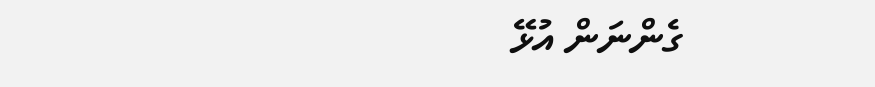ގެންނަން އުޅޭ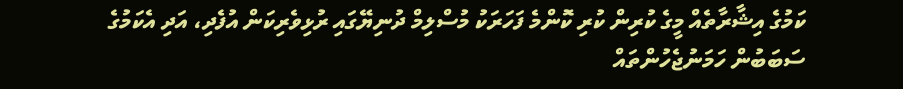ކަމުގެ އިޝާރާތެއް މީގެ ކުރިން ކުރި ކޮންމެ ފަހަރަކު މުސްލިމް ދުނިޔޭގައި ރުޅިވެރިކަން އުފެދި، އަދި އެކަމުގެ ސަބަބުން ހަމަނުޖެހުންތައް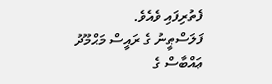ފެތުރިފައި ވެއެވެ.
ފަލަސްޠީނު ގެ ރައީސް މަޙްމޫދު ޢައްބާސް ގެ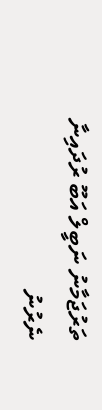ތަރުޖަމާނު ނަބީލް އަބޫ ރުދައިނާ ނެރުނު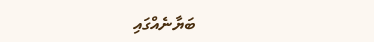ބަޔާނެއްގައި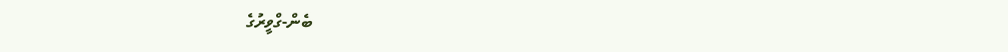ބެން-ގްވީރުގެ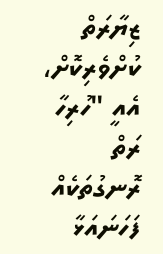ޒިޔާރަތް ކުށްވެރިކޮށް، އެއީ "ހުރިހާ ރަތް ރޮނގުތަކެއް ފަހަނައަޅާ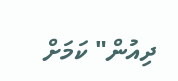ދިއުން" ކަމަށް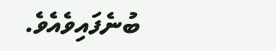ބުނެފައިވެއެވެ.